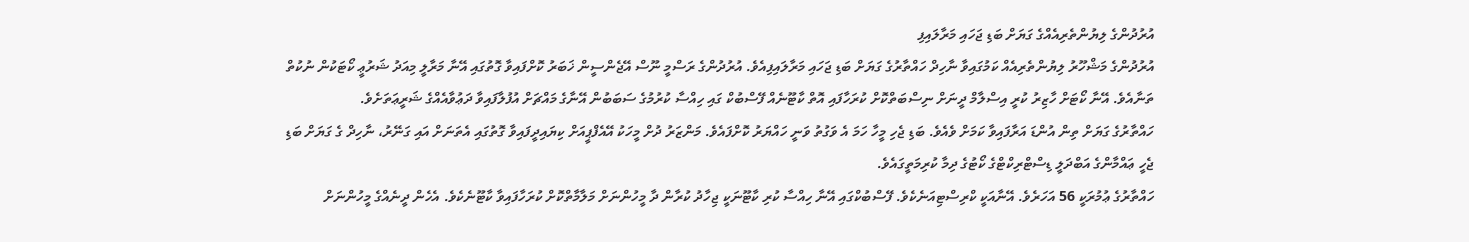އުރުދުންގެ ލިޔުންތެރިއެއްގެ ގަޔަށް ބަޑި ޖަހައި މަރާލައިފި
އުރުދުންގެ މަޝްހޫރު ލިޔުންތެރިއެއް ކަމުގައިވާ ނާހިދް ހައްތާރުގެ ގަޔަށް ބަޑި ޖަހައި މަރާލައިފިއެވެ. އުރުދުންގެ ރަސްމީ ނޫސް އޭޖެންސީން ޚަބަރު ކޮށްފައިވާ ގޮތުގައި އޭނާ މަރާލީ މިއަދު ޝަރުޢީ ކޯޓަކުން ނުކުތް ތަނާއެވެ. އޭނާ ކޯޓަށް ހާޒިރު ކުރީ އިސްލާމް ދީނަށް ނިސްބަތްކޮށް ކުރަހާފައި އޮތް ކާޓޫނެއް ފޭސްބުކް ގައި ހިއްސާ ކުރުމުގެ ސަބަބުން އޭނާގެ މައްޗަށް އުފުލާފައިވާ ދަޢުވާއެއްގެ ޝަރީޢަތަށެވެ.
ހައްތާރުގެ ގަޔަށް ތިން އުންޑަ އަރާފައިވާ ކަމަށް ވެއެވެ. ބަޑި ޖެހި މީހާ ހަމަ އެ ވަގުތު ވަނީ ހައްޔަރު ކޮށްފައެވެ. މަންޒަރު ދުށް މީހަކު އޭއެފްޕީއަށް ކިޔައިދީފައިވާ ގޮތުގައި އެތަނަށް އައި ގަނޭރު، ނާހިދް ގެ ގަޔަށް ބަޑި ޖެހީ ޢައްމާންގެ އަބްދަލީ ޑިސްޓްރިކްޓްގެ ކޯޓުގެ ދިމާ ކުރިމަތީގައެވެ.
ހައްތާރުގެ ޢުމުރަކީ 56 އަހަރެވެ. އޭނާއަކީ ކްރިސްޓިއަނެކެވެ. ފޭސްބުކްގައި އޭނާ ހިއްސާ ކުރި ކާޓޫނަކީ ޖިހާދު ކުރާން ދާ މީހުންނަށް މަލާމާތްކޮށް ކުރަހާފައިވާ ކާޓޫނެކެވެ. އެހެން ދީނެއްގެ މީހުންނަށް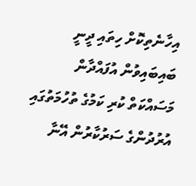އިހާނެތިކޮށް ހިތައި ދީނީ ބައިބައިވުން އުފައްދާން މަސައްކަތް ކުރި ކަމުގެ ތުހުމަތުގައި އުރުދުންގެ ސަރުކާރުން އޭނާ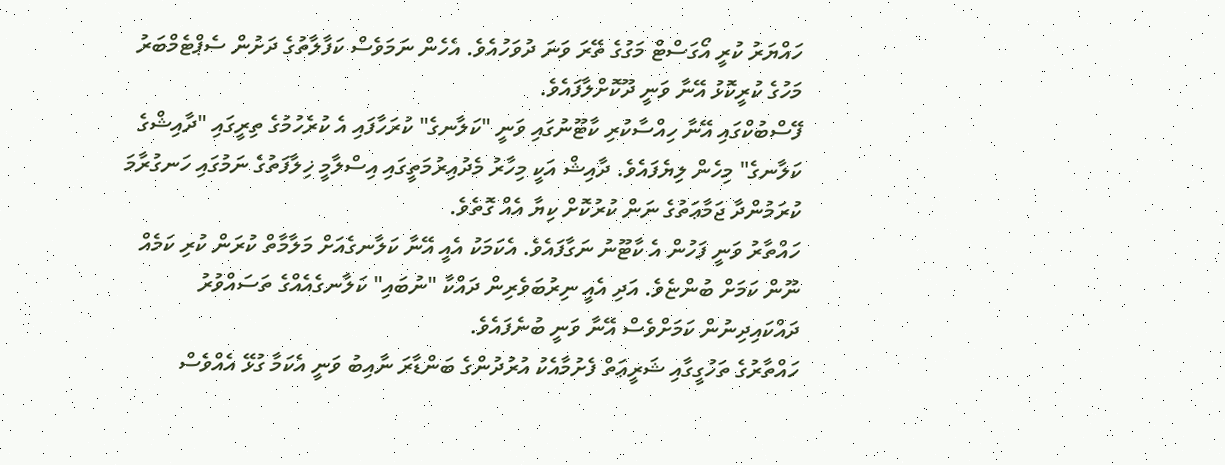ހައްޔަރު ކުރީ އޯގަސްޓް މަގުގެ ތޭރަ ވަނަ ދުވަހުއެވެ. އެހެން ނަމަވެސް ކަފާލާތުގެ ދަށުން ސެޕްޓެމްބަރު މަހުގެ ކުރީކޮޅު އޭނާ ވަނީ ދޫކޮށްލާފައެވެ.
ފޭސްބުކްގައި އޭނާ ހިއްސާކުރި ކާޓޫނުގައި ވަނީ "ކަލާނގެ" ކުރަހާފައި އެ ކުރެހުމުގެ ތިރީގައި "ދާއިޝްގެ ކަލާނގެ" މިހެން ލިޔެފައެވެ. ދާއިޝް އަކީ މިހާރު މެދުއިރުމަތީގައި އިސްލާމީ ޚިލާފަތުގެ ނަމުގައި ހަނގުރާމަ ކުރަމުންދާ ޖަމާޢަތުގެ ނަން ކުރުކޮށް ކިޔާ އެއް ގޮތެވެ.
ހައްތާރު ވަނީ ފަހުން އެ ކާޓޫނު ނަގާފައެވެ. އެކަމަކު އެއީ އޭނާ ކަލާނގެއަށް މަލާމާތް ކުރަން ކުރި ކަމެއް ނޫން ކަމަށް ބުންޏެވެ. އަދި އެއީ ނިރުބަވެރިން ދައްކާ "ނުބައި" ކަލާނގެއެއްގެ ތަސައްވުރު ދައްކައިދިނުން ކަމަށްވެސް އޭނާ ވަނީ ބުނެފައެވެ.
ހައްތާރުގެ ތަހުގީގާއި ޝަރީޢަތް ފެށުމާއެކު އުރުދުންގެ ބަންޑާރަ ނާއިބު ވަނީ އެކަމާ ގުޅޭ އެއްވެސް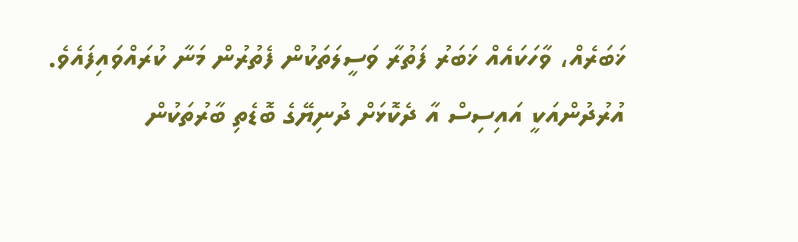ޚަބަރެއް، ވާހަކައެއް ޚަބަރު ފަތުރާ ވަސީލަތަކުން ފެތުރުން މަނާ ކުރައްވައިފައެވެ.
އުރުދުންއަކީ އައިސިސް އާ ދެކޮޅަށް ދުނިޔޭގެ ބޮޑެތި ބާރުތަކުން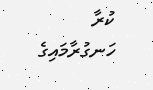ކުރާ ހަނގުރާމައިގެ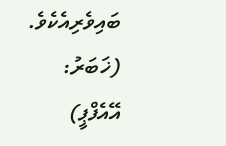ބައިވެރިއެކެވެ. (ޚަބަރު: އޭއެފްޕީ)